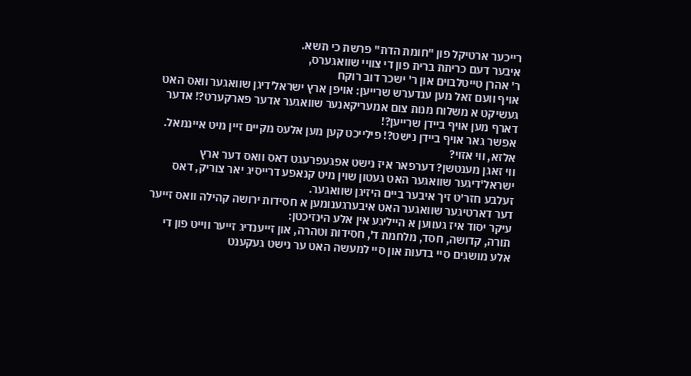רייכער ארטיקל פון "חומת הדת" פרשת כי תשא.
איבער דעם כריתת ברית פון די צוויי שוואגערס,
ר' אהרן טייטלבוים און ר' ישכר דוב רוקח
אויף וועם זאל מען ענדערש שרייען: אויפן ארץ ישראל'דיגן שוואגער וואס האט געשיקט א משלוח מנות צום אמעריקאנער שוואגער אדער פארקערט?! אדער דארף מען אויף ביידן שרייען?!
אפשר גאר אויף ביידן נישט?! פילייכט קען מען אלעס מקיים זיין מיט איינמאל.
אלזא, ווי אזוי?
ווי זאגן מענטשן? דערפאר איז נישט אפגעפרעגט דאס וואס דער ארץ ישראל'דיגער שוואגער האט געטון שוין מיט קנאפע דרייסיג יאר צוריק, דאס זעלבע חזר'ט זיך איבער ביים היזיגן שוואגער.
דער דארטיגער שוואגער האט איבערגענומען א חסידות ירושה קהילה וואס זייער עיקר יסוד איז געווען א הייליגע אין אלע הינזיכטן:
תורה, קדושה, חסד, מלחמת ד', חסידות וטהרה, און זייענדיג זייער ווייט פון די אלע מושגים סיי בדעות און סיי למעשה האט ער נישט געקענט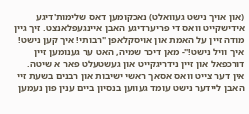(און אויך נישט געוואלט) נאכקומען דאס שלימות'דיגע אידישקייט וואס די פריערדיגע האבן איינגעפלאנצט. זיך גיין מודה זיין על האמת און אויסקלאפן "רבותי! איך קען נישט! איך וויל נישט!"- מאן דיכר שמיה, האט ער גענומען זיין דורכפאל און זיין נידריגקייט און געשטעלט פאר א שיטה.
אין דער צייט וואס אסאך ראשי ישיבות און רבנים בשעת זיי האבן ליידער נישט עומד געווען בנסיון ביים ענין פון נעמען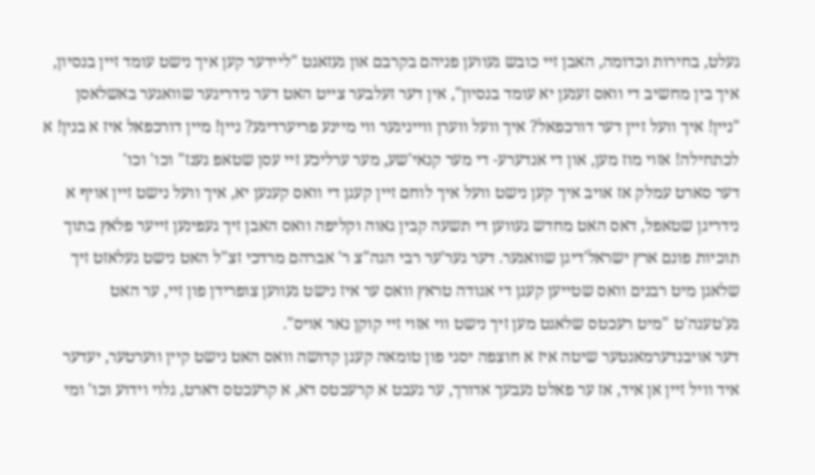געלט, בחירות וכדומה, האבן זיי כובש געווען פניהם בקרבם און געזאגט "ליידער קען איך נישט עומד זיין בנסיון, איך בין מחשיב די וואס זענען יא עומד בנסיון", אין דער זעלבער צייט האט דער נידריגער שוואגער באשלאסן "ניין! איך וועל זיין דער דורכפאל? איך וועל ווערן ווייניגער ווי מיינע פריערדיגע? ניין! מיין דורכפאל איז א בנין! א לכתחילה! אזוי מוז מען, און די אנדערע- די מער קנאי'שע, מער ערליכע זיי עסן שטאפ גענז" וכו' וכו'
דער סארט עמלק אז אויב איך קען נישט וועל איך לוחם זיין קעגן די וואס קענען יא, איך וועל נישט זיין אויף א נידריגן שטאפל, דאס האט מחדש געווען די תשעה קבין גאוה וקליפה וואס האבן זיך געפינען זייער פלאץ בתוך תוכיות פונם ארץ ישראל'דיגן שוואגער. דער גער'ער רבי הגה"צ ר' אברהם מרדכי זצ"ל האט נישט געלאזט זיך שלאגן מיט רבנים וואס שטייען קעגן די אגודה טראץ וואס ער איז נישט געווען צופרידן פון זיי, ער האט גע'טענה'ט "מיט רעכטס שלאגט מען זיך נישט ווי אזוי זיי קוקן נאר אויס".
דער אויבנדערמאנטער שיטה איז א חוצפה יסגי פון טומאה קעגן קדושה וואס האט נישט קיין ווערטער, יעדער איד וויל זיין אן איד, אז ער פאלט נעבעך אדורך, ער געבט א קרעכטס דא, א קרעכטס דארט, גלוי וידוע וכו' ומי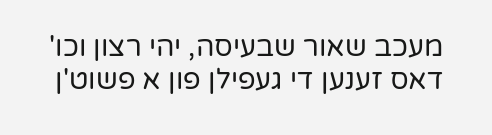מעכב שאור שבעיסה, יהי רצון וכו' דאס זענען די געפילן פון א פשוט'ן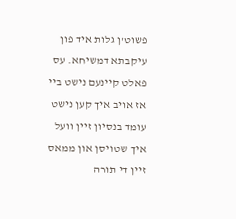פשוט'ן גלות איד פון עיקבתא דמשיחא. עס פאלט קיינעם נישט ביי אז אויב איך קען נישט עומד בנסיון זיין וועל איך שטויסן און ממאס זיין די תורה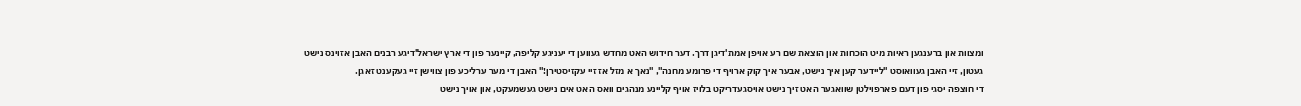ומצוות און ברענגען ראיות מיט הוכחות און הוצאת שם רע אויפן אמת'דיגן דרך. דער חידוש האט מחדש געווען די יעניגע קליפה, קיינער פון די ארץ ישראל'דיגע רבנים האבן אזוינס נישט געטון, זיי האבן געוואוסט "ליידער קען איך נישט, אבער איך קוק ארויף די פרומע מחנה", "נאך א מזל אז זיי עקזיסטירן!" האבן די מער ערליכע פון צווישן זיי געקענט זאגן.
די חוצפה יסגי פון דעם פארפוילטן שוואגער האט זיך נישט אויסגעדריקט בלויז אויף קליינע מנהגים וואס האט אים נישט געשמעקט, און אויך נישט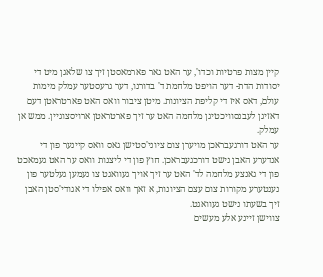קיין מצות פרטיות וכדו', ער האט גאר פארמאסטן זיך צו שלאגן מיט די יסודות הדת- דער הויפט מלחמת ד' בדורנו, דער גרעסטער עמלק מימות עולם, דאס איז די קליפת הציונות. מיטן ציבור וואס האט פארטראטן דעם דאזיגן לעבנסוויכטיגן מלחמה האט ער זיך פארטראטן ארויסצוגיין. ממש אן עמלק.
ער האט דורגעבראכן מויערן צום ציוני'סטישן גאס וואס קיינער פון די אנדערע האבן נישט דורכגעבראכן. חוץ פון די ליצנות וואס ער האט געמאכט פון די גאנצע מלחמה לד' האט ער זיך אויך געוואגט צו נעמען געלטער פון נענטערע מקורות צום עצם הציונות, א זאך וואס אפילו די אגודי'סטן האבן זיך בשעתו נישט געוואגט.
צווישן זיינע אלע מעשים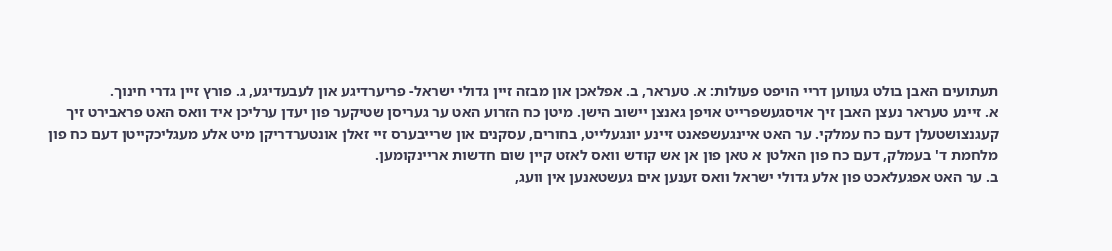תעתועים האבן בולט געווען דריי הויפט פעולות: א. טעראר, ב. אפלאכן און מבזה זיין גדולי ישראל- פריערדיגע און לעבעדיגע, ג. פורץ זיין גדרי חינוך.
א. זיינע טעראר נעצן האבן זיך אויסגעשפרייט אויפן גאנצן יישוב הישן. מיטן כח הזרוע האט ער געריסן שטיקער פון יעדן ערליכן איד וואס האט פראבירט זיך קעגנצושטעלן דעם כח עמלקי. ער האט איינגעשפאנט זיינע יונגעלייט, בחורים, עסקנים און שרייבערס זיי זאלן אונטערדריקן מיט אלע מעגליכקייטן דעם כח פון מלחמת ד' בעמלק, דעם כח פון האלטן א טאן פון אן אש קודש וואס לאזט קיין שום חדשות אריינקומען.
ב. ער האט אפגעלאכט פון אלע גדולי ישראל וואס זענען אים געשטאנען אין וועג,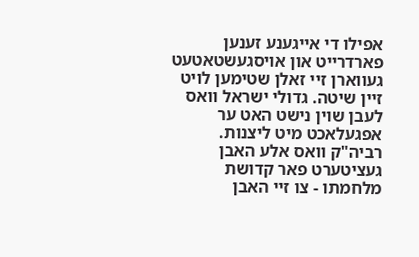אפילו די אייגענע זענען פארדרייט און אויסגעשטאטעט געווארן זיי זאלן שטימען לויט זיין שיטה. גדולי ישראל וואס לעבן שוין נישט האט ער אפגעלאכט מיט ליצנות. רביה"ק וואס אלע האבן געציטערט פאר קדושת מלחמתו - צו זיי האבן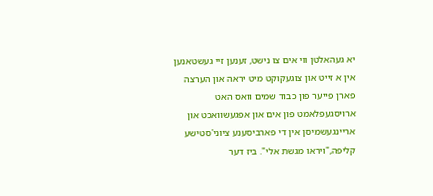יא געהאלטן ווי אים צו נישט, זענען זיי געשטאנען אין א זייט און צוגעקוקט מיט יראה און הערצה פארן פייער פון כבוד שמים וואס האט ארויסגעפלאמט פון אים און אפגעשוואכט און אריינגעשמיסן אין די פארביסענע ציוני'סטישע קליפה,"ויראו מגשת אלי". ביז דער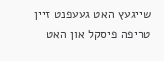שייגעץ האט געעפנט זיין טריפה פיסקל און האט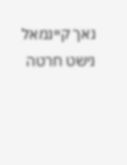נאך קיינמאל נישט חרטה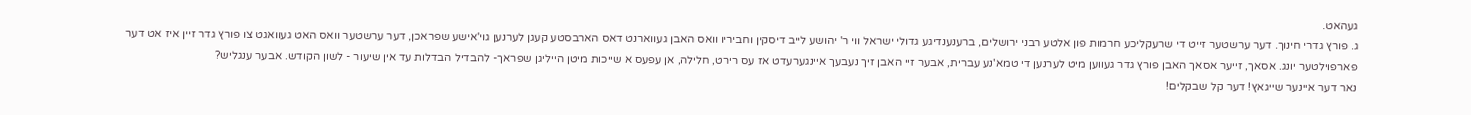געהאט.
ג. פורץ גדרי חינוך. דער ערשטער זייט די שרעקליכע חרמות פון אלטע רבני ירושלים, ברענענדיגע גדולי ישראל ווי ר' יהושע לייב דיסקין וחביריו וואס האבן געווארנט דאס הארבסטע קעגן לערנען גוי'אישע שפראכן, דער ערשטער וואס האט געוואגט צו פורץ גדר זיין איז אט דער פארפוילטער יונג. אסאך, זייער אסאך האבן פורץ גדר געווען מיט לערנען די טמא'נע עברית, אבער זיי האבן זיך נעבעך איינגערעדט אז עס רירט, חלילה, אן עפעס א שייכות מיטן הייליגן שפראך- להבדיל הבדלות עד אין שיעור - לשון הקודש. אבער ענגליש?
נאר דער איינער שייגאץ! דער קל שבקלים!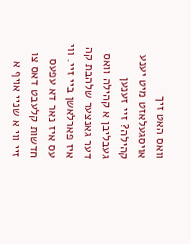וואס האט זיך אויסגעלאזט מיט יענע קהילה? זיי זענען געבליבן א קהילה וואס דער גאנצער שלהבת קה איז פארלאשן ביי זיי. ווי עס איז נאר דא עפעס חדשות קלעבט דאס צו זיי ווי א שניי אויף א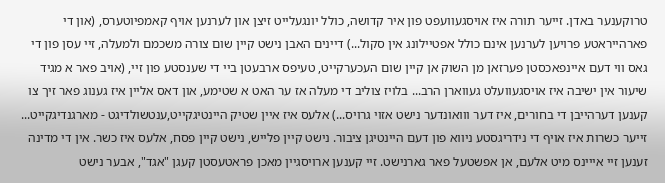טרוקענער באדן. זייער תורה איז אויסגעוועפט פון איר קדושה, כולל יונגעלייט זיצן און לערנען אויף קאמפיוטערס, (און די פארהייראטע פרויען לערנען אינם כולל אפטיילונג אין סקול...) דיינים האבן נישט קיין שום צורה משכמם ולמעלה, זיי עסן פון די גאס ווי דעם איינפאכסטן פערזאן מן השוק אן קיין שום העכערקייט, טעיפס ארבעטן ביי די שענסטע פון זיי, (אויב פאר א מגיד שיעור אין ישיבה איז אויסגעוועלט געווארן הרב... בלויז צוליב די מעלה אז ער האט א שטימע, און דאס אליין איז גענוג פאר זיך צו קענען דערהייבן די בחורים, איז דער ווואונדער נישט אזוי גרויס...) אלעס איז איין שטיק היינטיגקייט,ענטשולדיגט - מארגנדיגקייט...
זייער כשרות איז אויף די נידריגסטע ניווא פון דעם היינטיגן ציבור. נישט קיין פלייש, נישט קיין פסח, אלעס איז כשר. אין די מדינה זענען זיי אייינס מיט אלעם, אן אפשטעל פאר גארנישט. זיי קענען ארויסגיין מאכן פראטעסטן קעגן "אגד", אבער נישט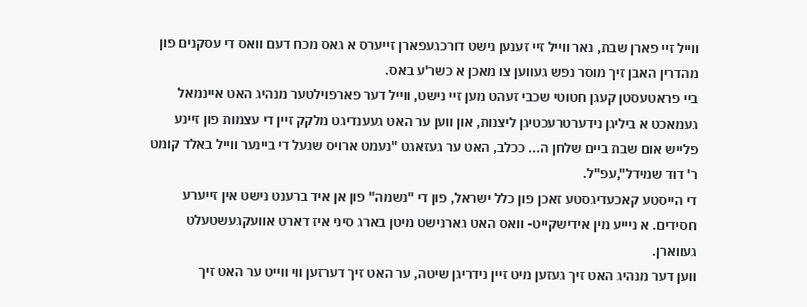ווייל זיי פארן שבת, נאר ווייל זיי זענען נישט דורכגעפארן זייערס א גאס מכח דעם וואס די עסקנים פון מהדרין האבן זיך מוסר נפש געווען צו מאכן א כשר'ע באס.
ביי פראטעסטן קעגן חטוטי שכבי זעהט מען זיי נישט, ווייל דער פארפוילטער מנהיג האט איינמאל געמאכט א ביליגן נידערטרעכטיגן ליצנות, און ווען ער האט געענדיגט מלקק זיין די עצמות פון זיינע פלייש אום שבת ביים שלחן ה... ככלב, האט ער געזאגט "נעמט ארויס שנעל די ביינער ווייל באלד קומט ר' דוד שמידל",עפ"ל.
די הייסטע קאכעדיגסטע זאכן פון כלל ישראל, פון די "נשמה" פון אן איד ברענט נישט אין זייערע חסידים. א ניייע מין אידישקייט- וואס האט גארנישט מיטן בארג סיני איז דארט אוועקגעשטעלט געווארן.
ווען דער מנהיג האט זיך געזען מיט זיין נידריגן שיטה, ער האט זיך דערזען ווי ווייט ער האט זיך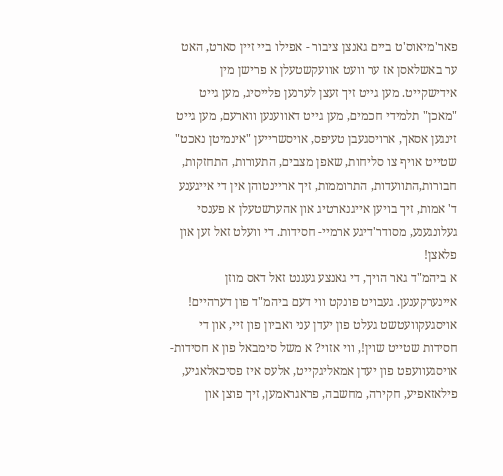פאר'מיאוס'ט ביים גאנצן ציבור - אפילו ביי זיין סארט, האט ער באשלאסן אז ער וועט אוועקשטעלן א פרישן מין אידישקייט. מען גייט זיך זעצן לערנען פלייסיג, מען גייט "מאכן" תלמידי חכמים, מען גייט דאווענען ווארעם, מען גייט זינגען אסאך, ארויסגעבן טעיפס, אויסשרייען "אינמיטן נאכט" שטייט אויף צו סליחות, שאפן מצבים, התעורות, התחזקות, חבורות,התוועדות, התרוממות, זיך אריינטוהן אין די אייגענע ד' אמות, זיך בויען אייגנארטיג און אהערשטעלן א פענסי געלונגענע, מסודר'דיגע ארמיי- חסידות. די וועלט זאל זען און פלאצן!
א ביהמ"ד גאר הויך, די גאנצע געגנט זאל דאס מוזן איינערקענען. געבויט פונקט ווי דעם ביהמ"ד פון דערהיים!
אויסגעקוועטשט געלט פון יעדן עני ואביון פון זיי, און די חסידות שטייט שוין!, ווי אזוי? א משל סימבאל פון א חסידות- אויסגעוועפט פון יעדן אמאליגקייט, אלעס איז פסיכאלאגיע, פילאזאפיע, חקירה, מחשבה, פראגראמען, זיך פוצן און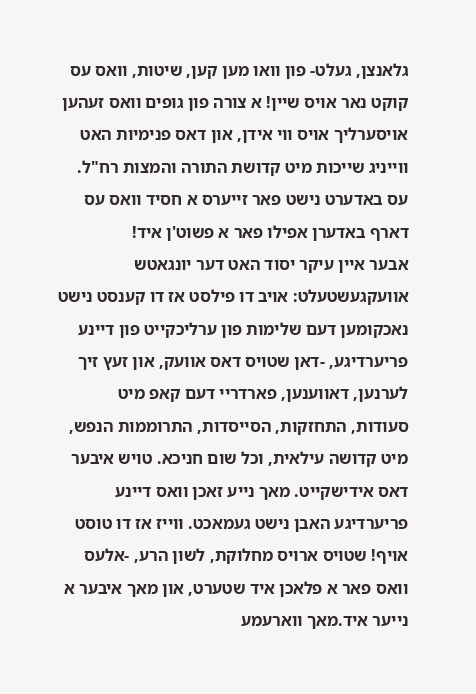גלאנצן, געלט- פון וואו מען קען, שיטות, וואס עס קוקט נאר אויס שיין! א צורה פון גופים וואס זעהען אויסערליך אויס ווי אידן, און דאס פנימיות האט ווייניג שייכות מיט קדושת התורה והמצות רח"ל. עס באדערט נישט פאר זייערס א חסיד וואס עס דארף באדערן אפילו פאר א פשוט'ן איד!
אבער איין עיקר יסוד האט דער יונגאטש אוועקגעשטעלט: אויב דו פילסט אז דו קענסט נישט נאכקומען דעם שלימות פון ערליכקייט פון דיינע פריערדיגע, -דאן שטויס דאס אוועק, און זעץ זיך לערנען, דאווענען, פארדריי דעם קאפ מיט סעודות, התחזקות, הסייסדות, התרוממות הנפש, מיט קדושה עילאית, וכל שום חניכא. טויש איבער דאס אידישקייט. מאך נייע זאכן וואס דיינע פריערדיגע האבן נישט געמאכט. ווייז אז דו טוסט אויף! שטויס ארויס מחלוקת, לשון הרע, -אלעס וואס פאר א פלאכן איד שטערט, און מאך איבער א נייער איד.מאך ווארעמע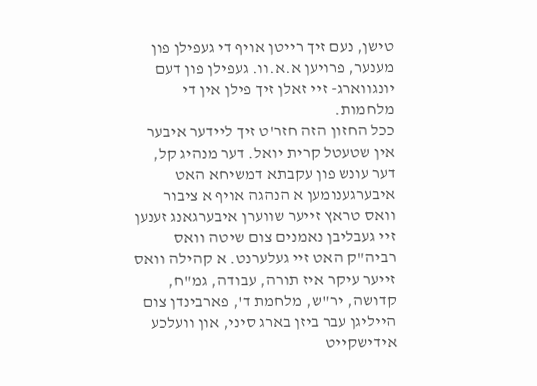טישן, נעם זיך רייטן אויף די געפילן פון מענער, פרויען א.א.וו. געפילן פון דעם יונגווארג- זיי זאלן זיך פילן אין די מלחמות.
ככל החזון הזה חזר'ט זיך ליידער איבער אין שטעטל קרית יואל. דער מנהיג קל, דער עונש פון עקבתא דמשיחא האט איבערגענומען א הנהגה אויף א ציבור וואס טראץ זייער שווערן איבערגאנג זענען זיי געבליבן נאמנים צום שיטה וואס רביה"ק האט זיי געלערנט. א קהילה וואס זייער עיקר איז תורה, עבודה, גמ"ח, קדושה, יר"ש, מלחמת ד', פארבינדן צום הייליגן עבר ביזן בארג סיני, און וועלכע אידישקייט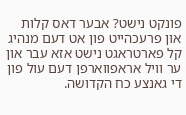פונקט נישט? אבער דאס קלות און פרעכהייט פון אט דעם מנהיג קל פארטראגט נישט אזא עבר און ער וויל אראפווארפן דעם עול פון די גאנצע כח הקדושה.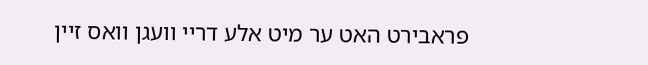פראבירט האט ער מיט אלע דריי וועגן וואס זיין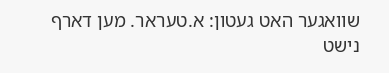שוואגער האט געטון: א.טעראר. מען דארף נישט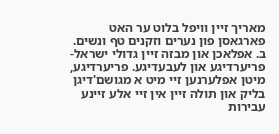מאריך זיין וויפל בלוט ער האט פארגאסן פון נערים וזקנים טף ונשים. ב. אפלאכן און מבזה זיין גדולי ישראל- פריערדיגע און לעבעדיגע. פריערדיגע, מיטן אפלערנען זיי מיט א מגושם'דיגן בליק און תולה זיין אין זיי אלע זיינע עבירות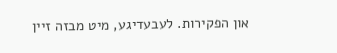און הפקירות. לעבעדיגע, מיט מבזה זיין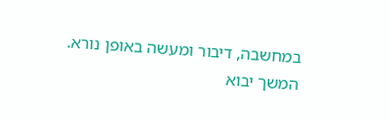במחשבה, דיבור ומעשה באופן נורא.
המשך יבוא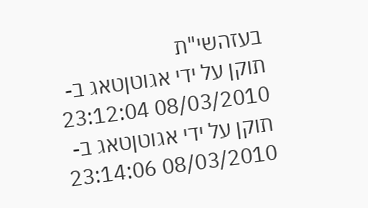בעזהשי"ת
תוקן על ידי אגוטןטאג ב- 08/03/2010 23:12:04
תוקן על ידי אגוטןטאג ב- 08/03/2010 23:14:06